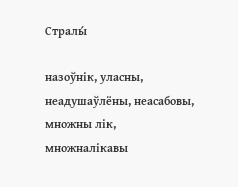Стралы́

назоўнік, уласны, неадушаўлёны, неасабовы, множны лік, множналікавы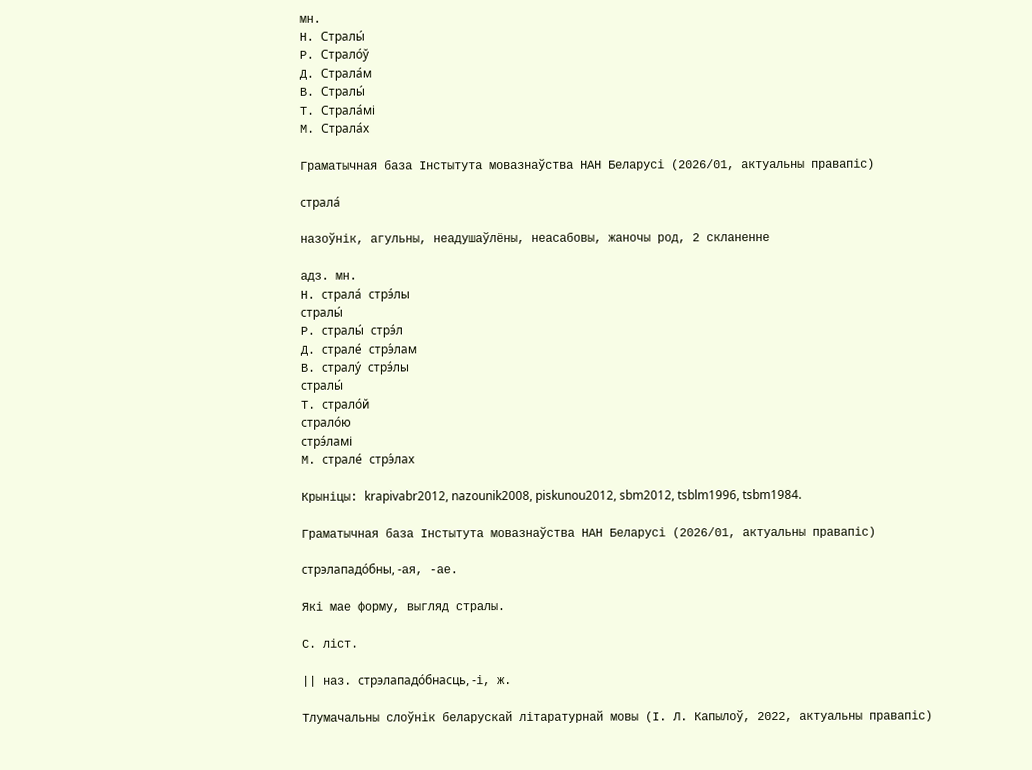мн.
Н. Стралы́
Р. Страло́ў
Д. Страла́м
В. Стралы́
Т. Страла́мі
М. Страла́х

Граматычная база Інстытута мовазнаўства НАН Беларусі (2026/01, актуальны правапіс)

страла́

назоўнік, агульны, неадушаўлёны, неасабовы, жаночы род, 2 скланенне

адз. мн.
Н. страла́ стрэ́лы
стралы́
Р. стралы́ стрэ́л
Д. страле́ стрэ́лам
В. стралу́ стрэ́лы
стралы́
Т. страло́й
страло́ю
стрэ́ламі
М. страле́ стрэ́лах

Крыніцы: krapivabr2012, nazounik2008, piskunou2012, sbm2012, tsblm1996, tsbm1984.

Граматычная база Інстытута мовазнаўства НАН Беларусі (2026/01, актуальны правапіс)

стрэлападо́бны, -ая, -ае.

Які мае форму, выгляд стралы.

С. ліст.

|| наз. стрэлападо́бнасць, -і, ж.

Тлумачальны слоўнік беларускай літаратурнай мовы (І. Л. Капылоў, 2022, актуальны правапіс)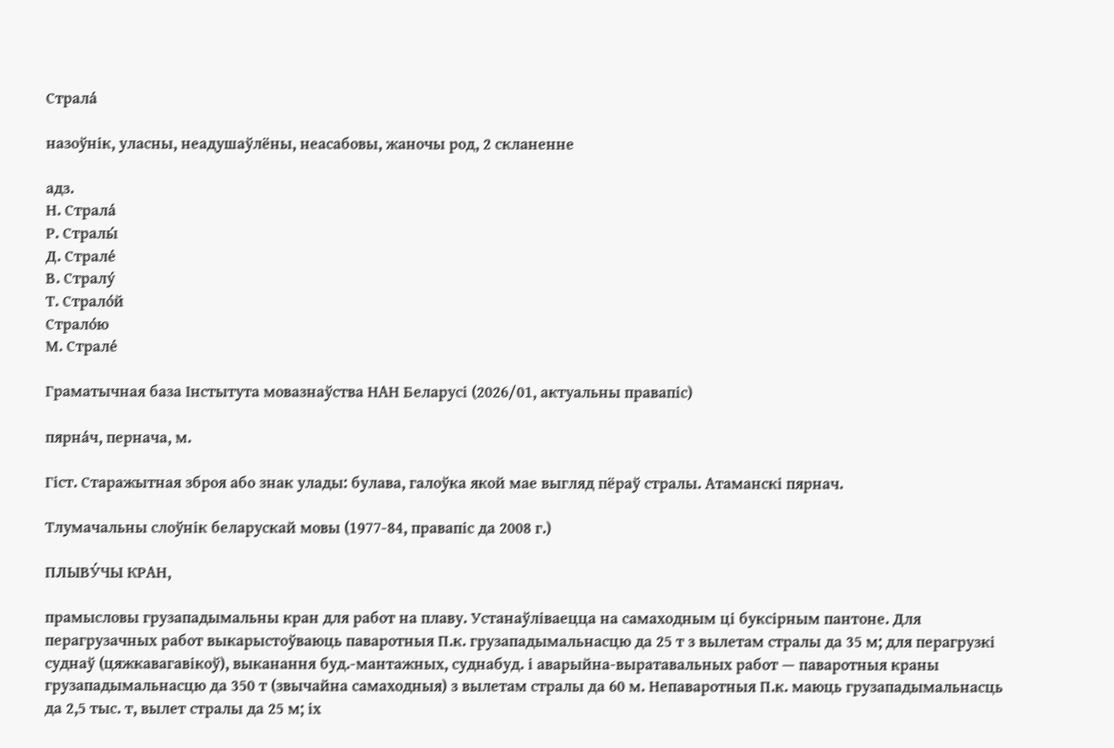Страла́

назоўнік, уласны, неадушаўлёны, неасабовы, жаночы род, 2 скланенне

адз.
Н. Страла́
Р. Стралы́
Д. Страле́
В. Стралу́
Т. Страло́й
Страло́ю
М. Страле́

Граматычная база Інстытута мовазнаўства НАН Беларусі (2026/01, актуальны правапіс)

пярна́ч, пернача, м.

Гіст. Старажытная зброя або знак улады: булава, галоўка якой мае выгляд пёраў стралы. Атаманскі пярнач.

Тлумачальны слоўнік беларускай мовы (1977-84, правапіс да 2008 г.)

ПЛЫВУ́ЧЫ КРАН,

прамысловы грузападымальны кран для работ на плаву. Устанаўліваецца на самаходным ці буксірным пантоне. Для перагрузачных работ выкарыстоўваюць паваротныя П.к. грузападымальнасцю да 25 т з вылетам стралы да 35 м; для перагрузкі суднаў (цяжкавагавікоў), выканання буд.-мантажных, суднабуд. і аварыйна-выратавальных работ — паваротныя краны грузападымальнасцю да 350 т (звычайна самаходныя) з вылетам стралы да 60 м. Непаваротныя П.к. маюць грузападымальнасць да 2,5 тыс. т, вылет стралы да 25 м; іх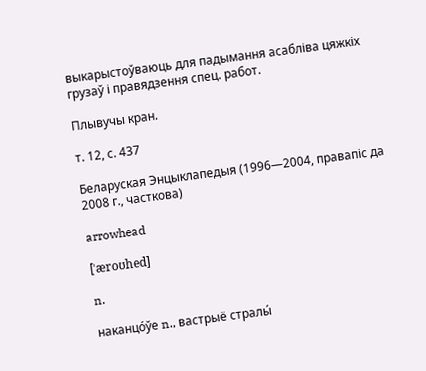выкарыстоўваюць для падымання асабліва цяжкіх грузаў і правядзення спец. работ.

Плывучы кран.

т. 12, с. 437

Беларуская Энцыклапедыя (1996—2004, правапіс да 2008 г., часткова)

arrowhead

[ˈæroʊhed]

n.

наканцо́ўе n., вастрыё стралы́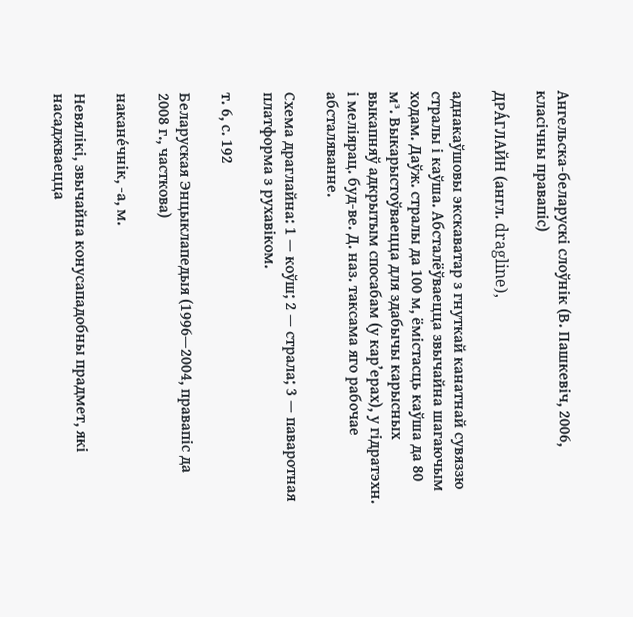Ангельска-беларускі слоўнік (В. Пашкевіч, 2006, класічны правапіс)

ДРА́ГЛАЙН (англ. dragline),

аднакаўшовы экскаватар з гнуткай канатнай сувяззю стралы і каўша. Абсталёўваецца звычайна шагаючым ходам. Даўж. стралы да 100 м, ёмістасць каўша да 80 м³. Выкарыстоўваецца для здабычы карысных выкапняў адкрытым спосабам (у кар’ерах), у гідратэхн. і меліярац. буд-ве. Д. наз. таксама яго рабочае абсталяванне.

Схема драглайна: 1 — коўш; 2 — страла; 3 — паваротная платформа з рухавіком.

т. 6, с. 192

Беларуская Энцыклапедыя (1996—2004, правапіс да 2008 г., часткова)

накане́чнік, ‑а, м.

Невялікі, звычайна конусападобны прадмет, які насаджваецца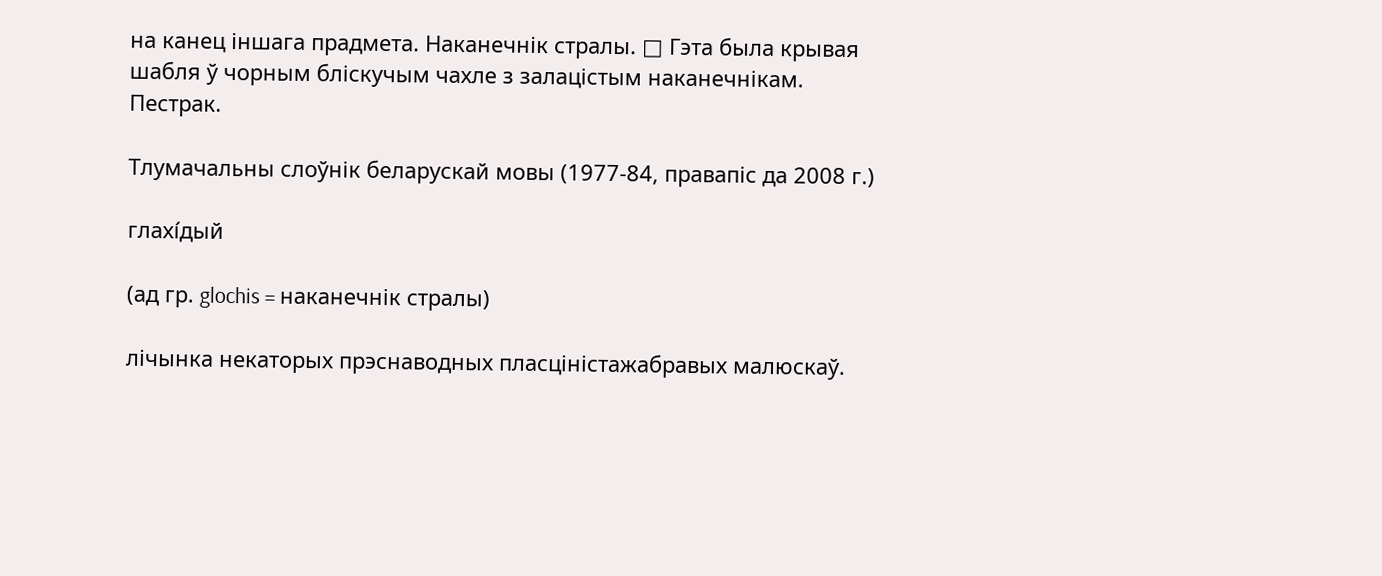на канец іншага прадмета. Наканечнік стралы. □ Гэта была крывая шабля ў чорным бліскучым чахле з залацістым наканечнікам. Пестрак.

Тлумачальны слоўнік беларускай мовы (1977-84, правапіс да 2008 г.)

глахі́дый

(ад гр. glochis = наканечнік стралы)

лічынка некаторых прэснаводных пласціністажабравых малюскаў.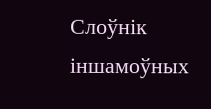Слоўнік іншамоўных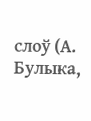слоў (А. Булыка,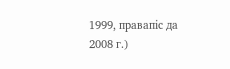1999, правапіс да 2008 г.)